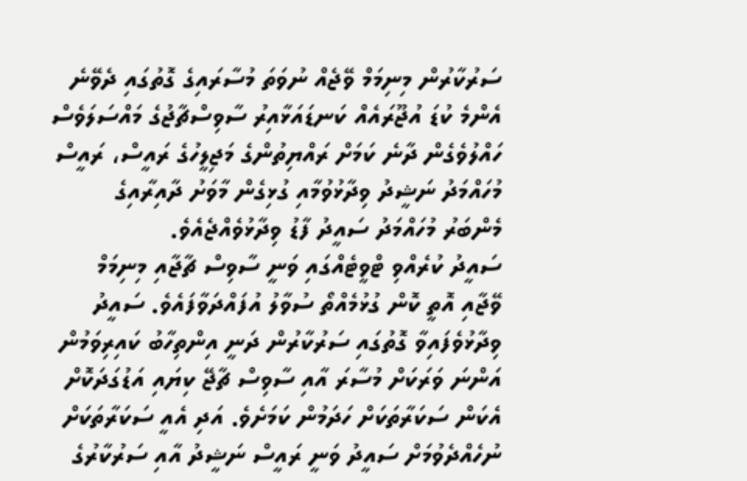ސަރުކާރުން މިނިމަމް ވޭޖެއް ނުވަތަ މުސާރައިގެ ގޮތުގައި ދެވޭނެ އެންމެ ކުޑަ އުޖޫރައެއް ކަނޑައަޅާއިރު ސާވިސްޗާޖުގެ މައްސަލަވެސް ހައްލުވެގެން ދާނެ ކަމަށް ރައްޔިތުންގެ މަޖިލީހުގެ ރައީސް، ރައީސް މުހައްމަދު ނަޝީދު ވިދާޅުވުމާއި ގުޅިގެން މާވަށު ދާއިރާއިގެ މެންބަރު މުހައްމަދު ސައީދު ފާޑު ވިދާޅުވެއްޖެއެވެ.
ސައީދު ކުރެއްވި ޓްވީޓެއްގައި ވަނީ ސާވިސް ޗާޖާއި މިނިމަމް ވޭޖާއި އޮތީ ކޮން ގުޅުމެއްތޯ ސުވާލު އުފައްދަވާފައެވެ. ސައީދު ވިދާޅުވެފައިވާ ގޮތުގައި ސަރުކާރުން ދަނީ އިންތިހާބު ކައިރިވަމުން އަންނަ ވަރަކަށް މުސާރަ އާއި ސާވިސް ޗާޖޭ ކިޔައި އަޑުގަދަކޮށް އެކަން ސަކަރާތަކަށް ހަދަމުން ކަމަށެވެ. އަދި އެއީ ސަކަރާތަކަށް ނުހެއްދެވުމަށް ސައީދު ވަނީ ރައީސް ނަޝީދު އާއި ސަރުކާރުގެ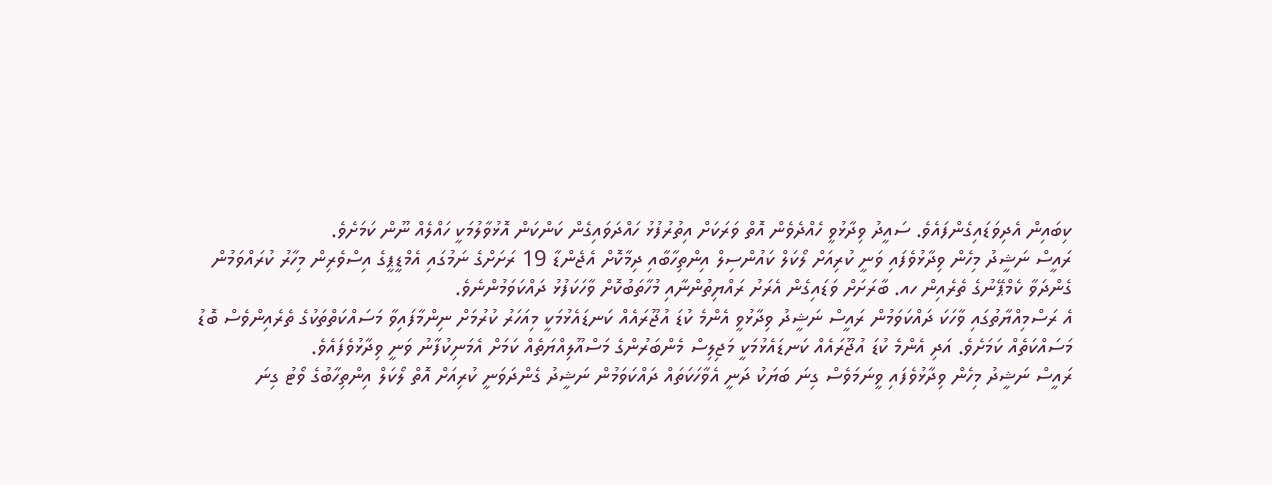ކިބައިން އެދިވަޑައިގެންފައެވެ. ސައީދު ވިދާޅުވީ ހެއްދެވެން އޮތް ވަރަކަށް އިތުރުފުޅު ހައްދަވައިގެން ކަންކަން އޮޅުވާލުމަކީ ހައްލެއް ނޫން ކަމަށެވެ.
ރައީސް ނަޝީދު މިހެން ވިދާޅުވެފައި ވަނީ ކުރިއަށް ލޯކަލް ކައުންސިލް އިންތިހާބާއި ދިމާކޮށް އެޖެންޑާ 19 ރަށަށްގެ ނަމުގައި އެމްޑީޕީގެ އިސްވެރިން މިހާރު ކުރައްވަމުން ގެންދަވާ ކެމްޕޭނުގެ ތެރެއިން ހއ. ބާރަށަށް ވަޑައިގެން އެރަށު ރައްޔިތުންނާއި މުހާތަބުކޮށް ވާހަކަފުޅު ދައްކަވަމުންނެވެ.
އެ ރަސްމިއްޔާތުގައި ވާހަކަ ދައްކަވަމުން ރައީސް ނަޝީދު ވިދާޅުވީ އެންމެ ކުޑަ އުޖޫރައެއް ކަނޑައެޅުމަކީ މިއަހަރު ކުރުމަށް ނިންމާފައިވާ މަސައްކަތްތަކުގެ ތެރެއިންވެސް ބޮޑު މަސައްކަތެއް ކަމަށެވެ. އަދި އެންމެ ކުޑަ އުޖޫރައެއް ކަނޑައެޅުމަކީ މަޖިލިސް މެންބަރުންގެ މަސްއޫލިއްޔަތެއް ކަމަށް އެމަނިކުފާނު ވަނީ ވިދާޅުވެފައެވެ.
ރައީސް ނަޝީދު މިހެން ވިދާޅުވެފައި ވީނަމަވެސް ގިނަ ބަޔަކު ދަނީ އެވާހަކަތައް ދައްކަވަމުން ނަޝީދު ގެންދަވަނީ ކުރިއަށް އޮތް ލޯކަލް އިންތިހާބުގެ ވޯޓު ގިނަ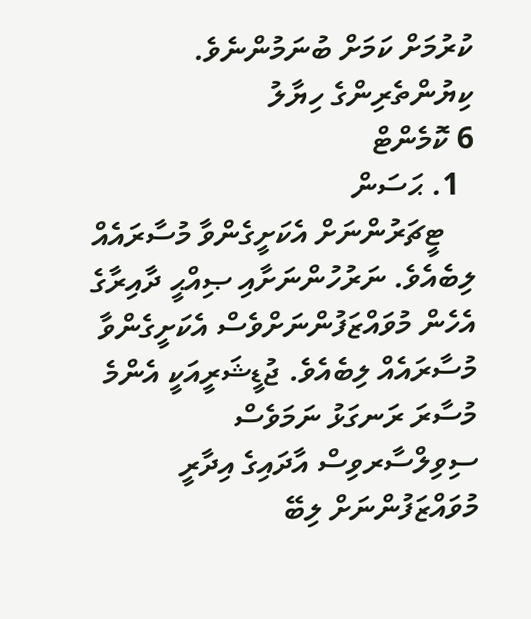ކުރުމަށް ކަމަށް ބުނަމުންނެވެ.
ކިޔުންތެރިންގެ ހިޔާލު
6 ކޮމެންޓް
  1. ޙަސަން
    ޓީޗަރުންނަށް އެކަށީގެންވާ މުސާރައެއް ލިބެއެވެ. ނަރުހުންނަށާއި ޞިއްޙީ ދާއިރާގެ އެހެން މުވައްޒަފުންނަށްވެސް އެކަށީގެންވާ މުސާރައެއް ލިބެއެވެ. ޖުޑީޝަރީއަކީ އެންމެ މުސާރަ ރަނގަޅު ނަމަވެސް ސިވިލްސާރވިސް އާދައިގެ އިދާރީ މުވައްޒަފުންނަށް ލިބޭ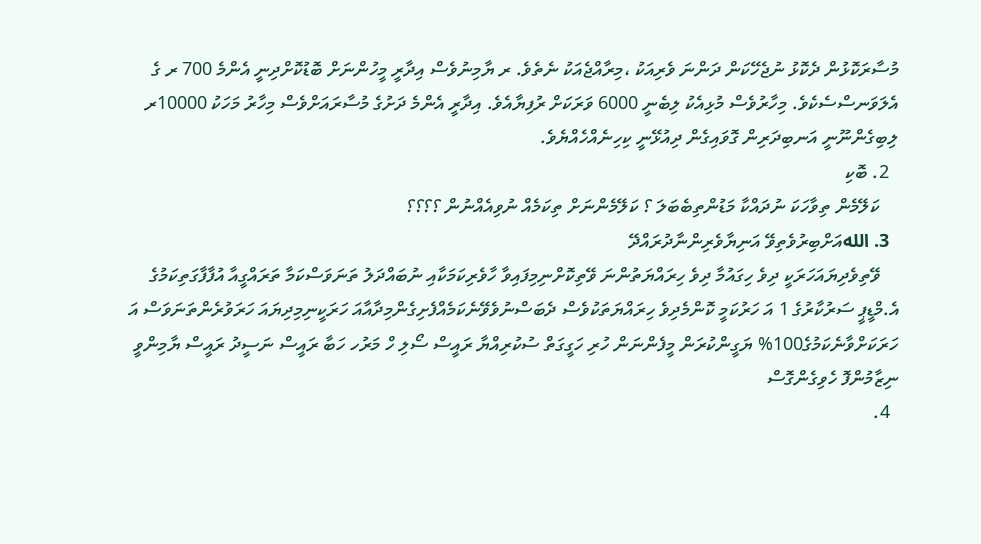މުސާރަކޮޅުން ދެކޮޅު ނުޖެހޭކަން ދަންނަ ވެރިއަކު ،މިރާއްޖެއަކު ނެތެވެ. ރ ޔާމިނުވެސް އިދާރީ މީހުންނަށް ބޮޑުކޮށްދިނީ އެންމެ 700 ރ ގެ އެލަވަނސްސެކެވެ. މިހާރުވެސް މުޅިއެކު ލިބެނީ 6000 ވަރަކަށް ރުފިޔާއެވެ. އިދާރީ އެންމެ ދަށުގެ މުސާރައަށްވެސް މިހާރު މަހަކު 10000ރ ލިބިގެންނޫނީ އަނބިދަރިން ގޮވައިގެން ދިއުޅޭނީ ކިހިނެއްހެއްޔެވެ.
  2. ބޮކި
    ކަލޭމެން ތިވާހަކަ ނުދައްކާ މަޑުންތިބެބަލަ ؟ ކަލޭމެންނަށް ތިކަމެއް ނުވިއެއްނުން ؟؟؟؟
  3. اللهއަށްބިރުވެތިވޭ އަނިޔާވެރިންނާދުރައްދޭ
    ވޭތިވެދިޔައަހަރަކީ ދިވެ ހިގައުމާ ދިވެ ހިރައްޔަތުންނަ ވޭތިކޮށްނިމިފައިވާ ހާވެރިކަމަކާއި ނުބައްދަލު ތަނަވަސްކަމާ ތަރައްގީއާ އުފާފާގަތިކަމުގެ އެ.މްޑީޕީ ސަރުކާރުގެ 1 އަ ހަރުކަމީ ކޮންމެދިވެ ހިރައްޔަތަކުވެސް ދެބަސްނުވެވޭނެކަމެއްފެށިގެންމިދާއާއަ ހަރަކީނިމިދިޔައަ ހަރަވުރެންތަނަވަސް އަ ހަރަކަށްވާނެކަމުގެ100% ޔަގީންކުރަން މީފެންނަން ހުރި ހަގީގަތް ސުކުރިއްޔާ ރައީސް ސޯލި ހް މަރުހ ހަބާ ރައީސް ނަސީދު ރައީސް ޔާމިންވީ ނިޒާމުންފޮ ހެވިގެންގޮސް
  4.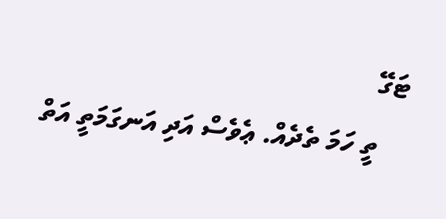ޓަގޭ
    ތީ ހަމަ ތެދެއް. ޢެވެސް އަދި އަނގަމަތީ އަތް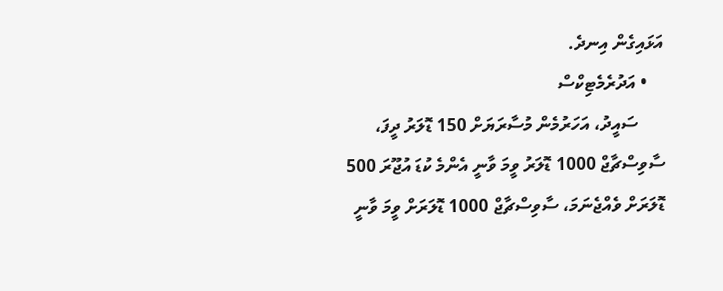އަޅައިގެން އިނދެ.
    • އަދުރެމެޓިކްސް
      ސައީދު، އަހަރުމެން މުސާރަޔަށް 150 ޑޮލަރު ދީފަ، ސާވިސްޗާޖް 1000 ޑޮލަރު ވީމަ ވާނީ އެންމެ ކުޑަ އުޖޫރަ 500 ޑޮލަރަށް ވެއްޖެނަމަ، ސާވިސްޗާޖް 1000 ޑޮލަރަށް ވީމަ ވާނީ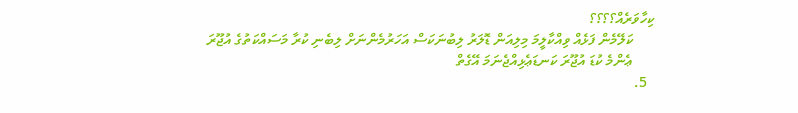ކިހާވަރެއް؟؟؟؟
      ކަލޭމެން ފަޅެއް ވިއްކާލީމަ މިލިއަން ޑޮލަރު ލިބުނަކަސް އަހަރުމެންނަށް ލިބެނި ކުރާ މަސައްކަތުގެ އުޖޫރަ
      ޢެންމެ ކުޑަ އުޖޫރަ ކަނޑަޢެޅިއްޖެނަމަ އޭގެތް
  5.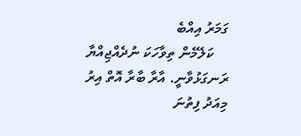ގަމަރު އިއްބެ
    ކަލޭމެން ތިވާހަކަ ނުދެއްޖިއްޔާ ރަނގަޅުވާނީ. އާރާ ބާރާ އޮތް އިރު މިއަދު ފިތުނަ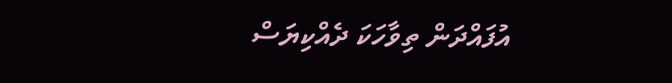އުފައްދަން ތިވާހަކަ ދެއްކިޔަސް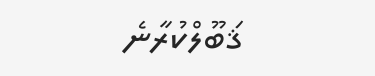ޤަބޫލްކުރާނެ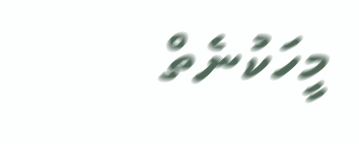މީހަކުނެތް